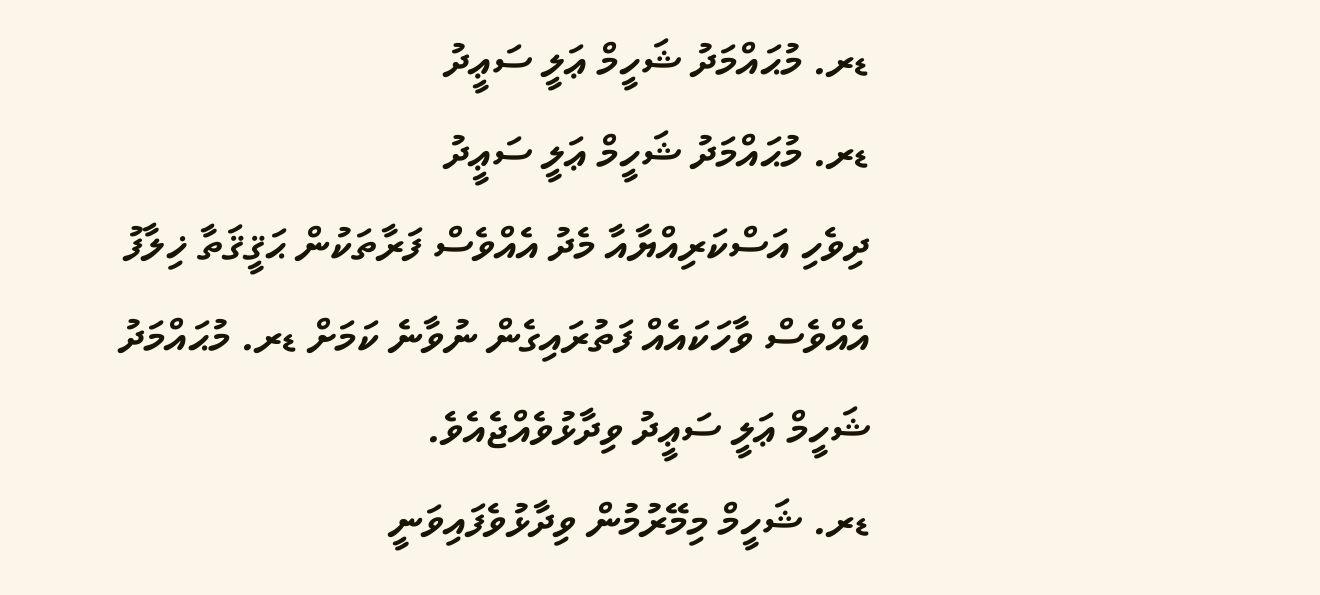ޑރ. މުޙައްމަދު ޝަހީމް ޢަލީ ސަޢީދު
ޑރ. މުޙައްމަދު ޝަހީމް ޢަލީ ސަޢީދު
ދިވެހި އަސްކަރިއްޔާއާ މެދު އެއްވެސް ފަރާތަކުން ޙަޤީޤަތާ ޚިލާފު އެއްވެސް ވާހަކައެއް ފަތުރައިގެން ނުވާނެ ކަމަށް ޑރ. މުޙައްމަދު ޝަހީމް ޢަލީ ސަޢީދު ވިދާޅުވެއްޖެއެވެ.
ޑރ. ޝަހީމް މިމޭރުމުން ވިދާޅުވެފައިވަނީ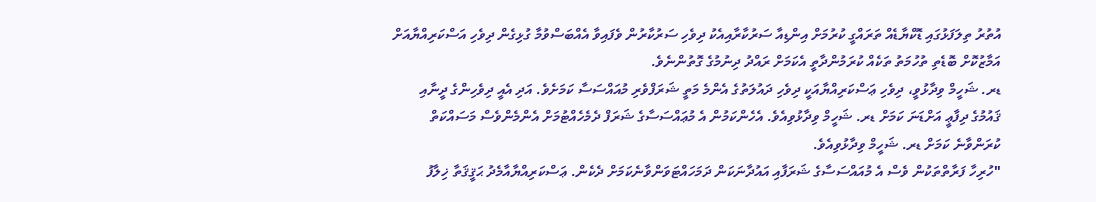އުތުރު ތިލަފަޅުގައި ޑޮކްޔާޑެއް ތަރައްގީ ކުރުމަށް އިންޑިއާ ސަރުކާރާއިއެކު ދިވެހި ސަރުކާރުން ވެފައިވާ އެއްބަސްވުމާ ގުޅިގެން ދިވެހި އަސްކަރިއްޔާއަށް އަމާޒުކޮށް ބޮޑެތި ތުހުމަތު ތަކެއް ކުރަމުންދާތީ އެކަމަށް ރައްދު ދިނުމުގެ ގޮތުންނެވެ.
ޑރ. ޝަހީމް ވިދާޅުވީ، ދިވެހި ޢަސްކަރިއްޔާއަކީ ދިވެހި ދައުލަތުގެ އެންމެ މަތީ ޝަރަފްވެރި މުއައްސަސާ ކަމަށެވެ. އަދި އެއީ ދިވެހިންގެ ދީނާއި ޤައުމުގެ ދިފާޢީ އަށްޑަނަ ކަމަށް ޑރ. ޝަހީމް ވިދާޅުވިއެވެ. އެހެންކަމުން އެ މުޢައްސަސާގެ ޝަރަފް ދެމެހެއްޓުމަށް އެންމެންވެސް މަސައްކަތް ކުރަންވާނެ ކަމަށް ޑރ. ޝަހީމް ވިދާޅުވިއެވެ.
"ހުރިހާ ފަރާތްތަކުން ވެސް އެ މުއައްސަސާގެ ޝަރަފާއި އައުދާނަކަން ދަމަހައްޓަވަންވާނެކަމަށް ދެކެން. ޢަސްކަރިއްޔާއާމެދު ޙަޤީޤަތާ ޚިލާފު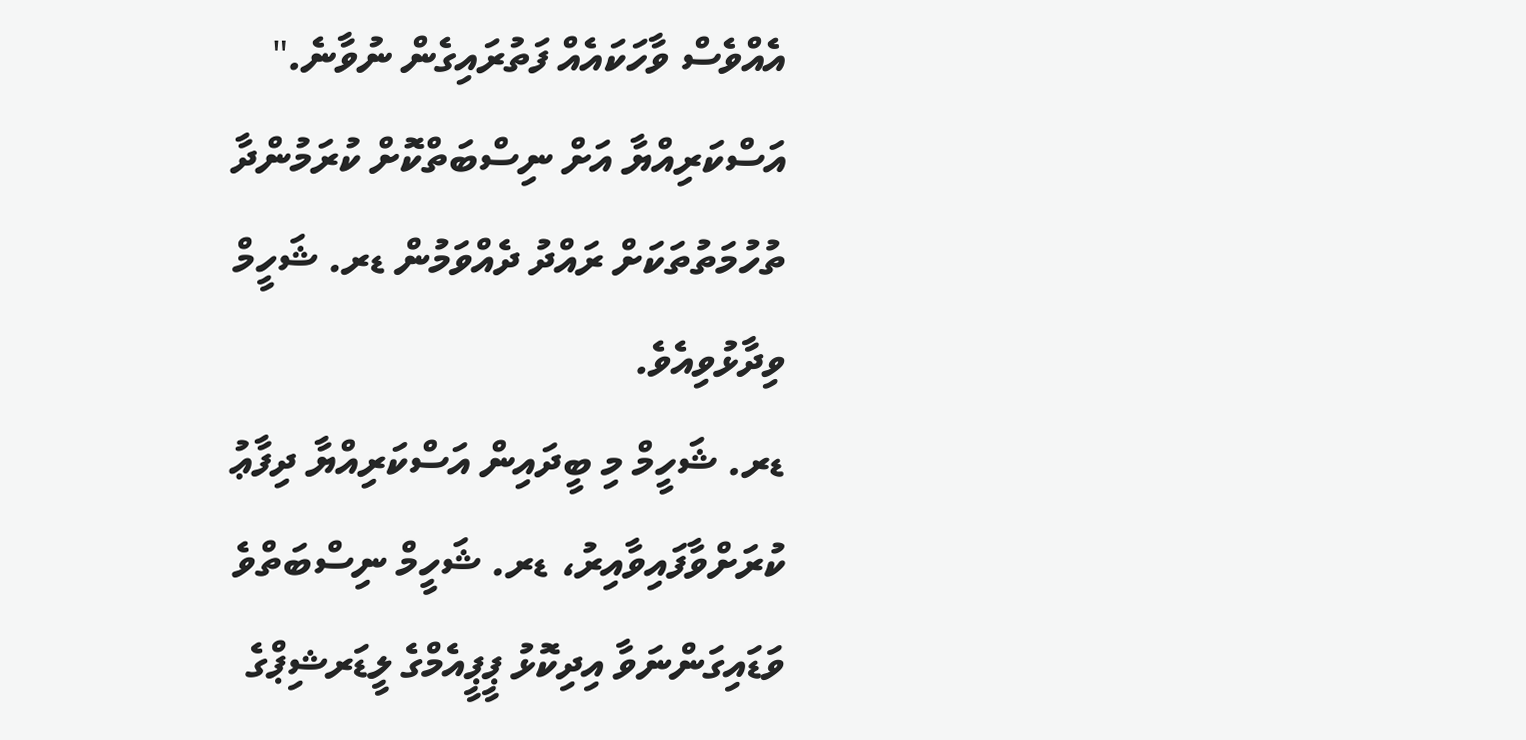އެއްވެސް ވާހަކައެއް ފަތުރައިގެން ނުވާނެ." އަސްކަރިއްޔާ އަށް ނިސްބަތްކޮށް ކުރަމުންދާ ތުހުމަތުތަކަށް ރައްދު ދެއްވަމުން ޑރ. ޝަހީމް ވިދާޅުވިއެވެ.
ޑރ. ޝަހީމް މި ބީދައިން އަސްކަރިއްޔާ ދިފާޢު ކުރަށްވާފައިވާއިރު، ޑރ. ޝަހީމް ނިސްބަތްވެ ވަޑައިގަންނަވާ އިދިކޮޅު ޕީޕީއެމްގެ ލީޑަރޝިޕްގެ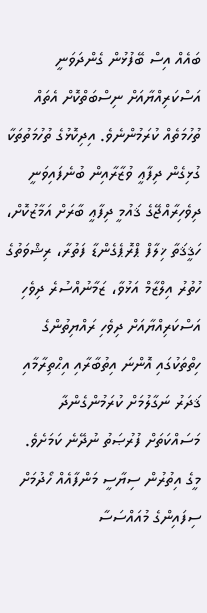ބައެއް އިސް ބޭފުޅުން ގެންދަވަނީ އަސްކަރިއްޔާއަށް ނިސްބަތްކޮށް އެތައް ތުހުމަތެއް ކުރަމުންނެވެ. އިދިކޮޅުގެ ތުހުމަތުތަކާ ގުޅިގެން ދިފާޢީ ވުޒާރާއިން ބުނެފައިވަނީ ދިވެހިރާއްޖޭގެ ޤައުމީ ދިފާޢީ ބާރަށް އަމާޒުކޮށް، ހަޤީޤަތާ ޚިލާފް ޕްރޮޕެގެންޑާ ފަތުރާ، ރިޝްވަތުގެ ހުތުރު އިލްޒާމް އަޅުވާ، ޒަމާނުއްސުރެ ދިވެހި އަސްކަރިއްޔާއަށް ދިވެހި ރައްޔިތުންގެ ހިތްތަކުގައި އޮންނަ އިތުބާރާއި އިޙްތިރާމާއި ޤަދަރު ނަގާލުމަށް ކުރަމުންގެންދާ މަސައްކަތަށް ފުރުޞަތު ނުދޭނެ ކަމަށެވެ.
މީގެ އިތުރުން ސިޔާސީ މަންފާއެއް ހޯދުމަށް ސިފައިންގެ މުއައްސަސާ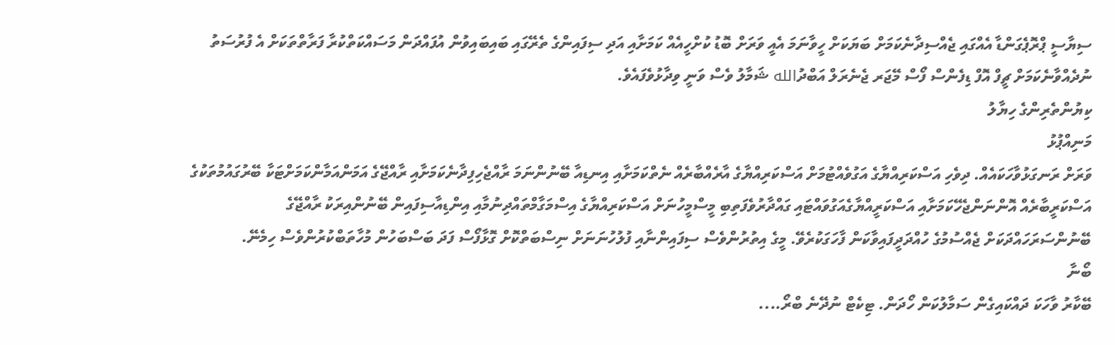ސިޔާސީ ޕްރޮޕެގަންޑާ އެއްގައި ޖެއްސިދާނެކަމަށް ބަޔަކަށް ހީވާނަމަ އެއީ ވަރަށް ބޮޑު ކުށްހީއެއް ކަމަށާއި އަދި ސިފައިންގެ ތެރޭގައި ބައިބައިވުން އުފައްދަން މަސައްކަތްކުރާ ފަރާތްތަކަށް އެ ފުރުސަތު ނުދެއްވާނެކަމަށް ޗީފް އޮފް ޑިފެންސް ފޯސް މޭޖަރ ޖެނެރަލް އަބްދުالله ޝަމާލު ވެސް ވަނީ ވިދާޅުވެފައެވެ.
ކިޔުންތެރިންގެ ހިޔާލު
މަނިއްޕުޅު
ވަރަށް ރަނގަޅުވާހަކައެއް. ދިވެހި އަސްކަރިއްޔާގެ އަގުވެއްޓުމަށް އަސްކަރިއްޔާގެ އާރެއްބާރެއް ނެތްކަމަށާއި އިނޑިއާ ބޭނުންނަމަ ރާއްޖެހިފިދާނެކަމަށާއި ރާއްޖޭގެ އަމަންއަމާންކަމަށްޓަކާ ބޭރުގައުމުތަކުގެ އަސްކަރީބާރެއް އޮންނަންޖެހޭކަމަށާއި އަސްކަރީއްޔާގެއަގުވައްޓައި ގައްދާރުވެފަތިބި މީސްމީހުނަށް އަސްކަރިއްޔާގެ އިސްމަގާމްތައްދިނުމާއި އިންޑިއާސިފައިން ބޭނުންއިރަކު ރާއްޖޭގެ ބޭނުންސަރަހައްދަކަށް ޖެއްސުމުގެ ހުއްދަދީފައިވާކަން ފާހަގަކުރެވޭ. މީގެ އިތުރުންވެސް ސިފައިންނާއި ފުލުހުނަނަށް ނިސްބަތްކޮށް ގޮޅާފޯސް ފަދަ ބަސްބަހުން މުހާތަބްކުރުންވެސް ހިމެނޭ.
ބޯނާ
ބޭކާރު ވާހަކަ ދައްކައިގެން ސަމާލުކަން ހޯދަން. ޓިކެޓް ނުދޭނެ ބްރޯ....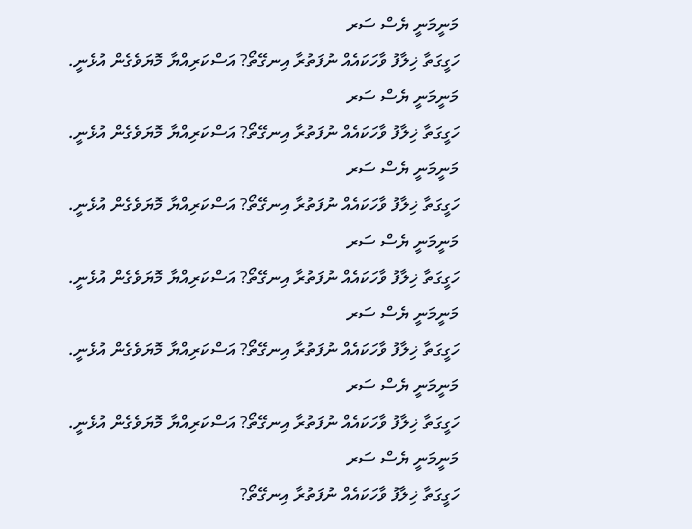މަނީމަނީ ޔެސް ސަރ
ހަގީގަތާ ޚިލާފު ވާހަކައެއް ނުފަތުރާ އިނގޭތޯ? އަސްކަރިއްޔާ މޮޔަވެގެން އުޅެނީ.
މަނީމަނީ ޔެސް ސަރ
ހަގީގަތާ ޚިލާފު ވާހަކައެއް ނުފަތުރާ އިނގޭތޯ? އަސްކަރިއްޔާ މޮޔަވެގެން އުޅެނީ.
މަނީމަނީ ޔެސް ސަރ
ހަގީގަތާ ޚިލާފު ވާހަކައެއް ނުފަތުރާ އިނގޭތޯ? އަސްކަރިއްޔާ މޮޔަވެގެން އުޅެނީ.
މަނީމަނީ ޔެސް ސަރ
ހަގީގަތާ ޚިލާފު ވާހަކައެއް ނުފަތުރާ އިނގޭތޯ? އަސްކަރިއްޔާ މޮޔަވެގެން އުޅެނީ.
މަނީމަނީ ޔެސް ސަރ
ހަގީގަތާ ޚިލާފު ވާހަކައެއް ނުފަތުރާ އިނގޭތޯ? އަސްކަރިއްޔާ މޮޔަވެގެން އުޅެނީ.
މަނީމަނީ ޔެސް ސަރ
ހަގީގަތާ ޚިލާފު ވާހަކައެއް ނުފަތުރާ އިނގޭތޯ? އަސްކަރިއްޔާ މޮޔަވެގެން އުޅެނީ.
މަނީމަނީ ޔެސް ސަރ
ހަގީގަތާ ޚިލާފު ވާހަކައެއް ނުފަތުރާ އިނގޭތޯ?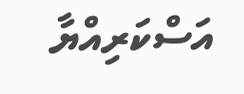އަސްކަރިއްޔާ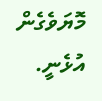މޮޔަވެގެން އުޅެނީ.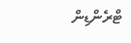ޓްރެންޑިން